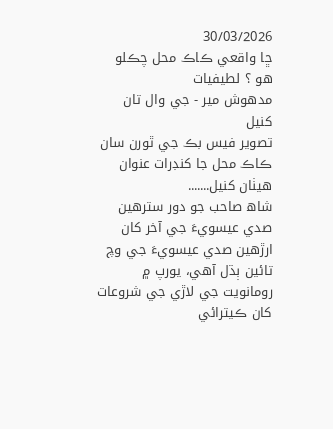30/03/2026
ڇا واقعي ڪاڪ محل چڪلو ھو ؟ لطيفيات
مدھوش مير - جي وال تان کنيل
تصوير فيس بڪ جي ٿورن سان ڪاڪ محل جا کنڊرات عنوان هيٺان کنيل.......
شاھ صاحب جو دور سترھين صدي عيسويءَ جي آخر کان ارڙھين صدي عيسويءَ جي وچ تائين ٻڌل آھي، يورپ ۾ رومانويت جي لاڙي جي شروعات کان ڪيترائي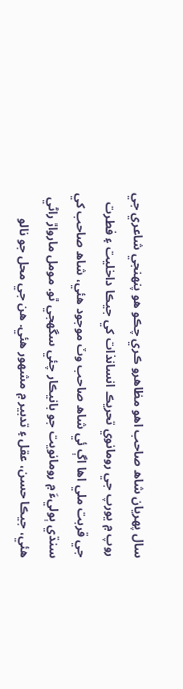سال پھريان شاھ صاحب اھو مظاھرو ڪري چڪو ھو پنھنجي شاعري جي روپ ۾ يورپ جي رومانوي تحريڪ انسانذات کي جيڪا داخليت ۽ فطرت جي قربت ملي اھا اڳ ئي شاھ صاحب وٽ موجود ھئي، شاھ صاحب کي سنڌي ٻوليءَ ۾ رومانويت جو بانيڪار چئي سگھجي ٿو. مومل مارواڙ راڻي هئي، جيڪا حسن، عقل ۽ تدبير ۾ مشهور هئي. هن جي محل جو نالو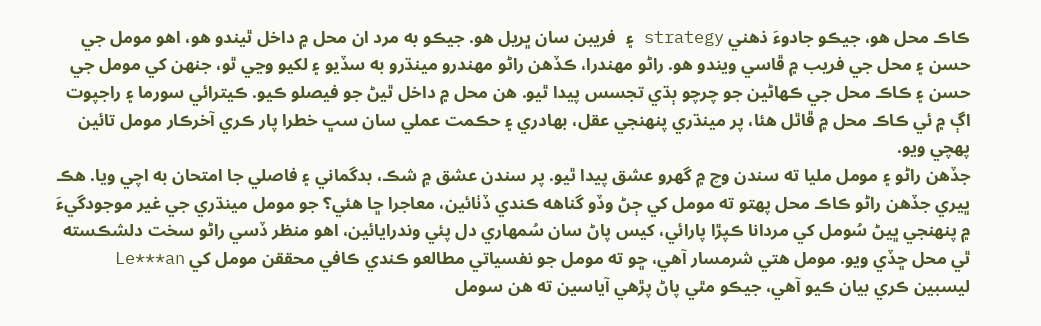ڪاڪ محل هو، جيڪو جادوءَ ذھني strategy ۽ فريبن سان ڀريل هو. جيڪو به مرد ان محل ۾ داخل ٿيندو هو، اهو مومل جي حسن ۽ محل جي فريب ۾ ڦاسي ويندو هو. راڻو مهندرا، ڪڏهن راڻو مهندرو مينڌرو به سڏيو ۽ لکيو وڃي ٿو، جنهن کي مومل جي حسن ۽ ڪاڪ محل جي ڪهاڻين جو چرچو ٻڌي تجسس پيدا ٿيو. هن محل ۾ داخل ٿيڻ جو فيصلو ڪيو. ڪيترائي سورما ۽ راجپوت اڳ ۾ ئي ڪاڪ محل ۾ ڦاٿل هئا، پر مينڌري پنهنجي عقل، بهادري ۽ حڪمت عملي سان سڀ خطرا پار ڪري آخرڪار مومل تائين پهچي ويو.
جڏهن راڻو ۽ مومل مليا ته سندن وچ ۾ گهرو عشق پيدا ٿيو. پر سندن عشق ۾ شڪ، بدگماني ۽ فاصلي جا امتحان به اچي ويا. هڪ ڀيري جڏهن راڻو ڪاڪ محل پهتو ته مومل کي ڄڻ وڏو گناهه ڪندي ڏٺائين، معاجرا ڇا ھئي؟ جو مومل مينڌري جي غير موجودگيءَ ۾ پنهنجي ڀيڻ سُومل کي مردانا ڪپڙا پارائي، کيس پاڻ سان سُمهاري دل پئي وندرايائين، اھو منظر ڏسي راڻو سخت دلشڪسته ٿي محل ڇڏي ويو. مومل ھتي شرمسار آھي، ڇو ته مومل جو نفسياتي مطالعو ڪندي ڪافي محققن مومل کي Le***an ليسبين ڪري بيان ڪيو آھي، جيڪو مٿي پاڻ پڙھي آياسين ته ھن سومل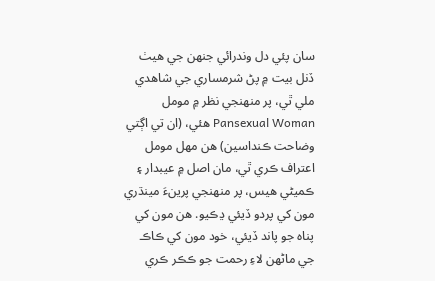سان پئي دل وندرائي جنھن جي ھيٺ ڏنل بيت ۾ پڻ شرمساري جي شاھدي ملي ٿي، پر منھنجي نظر ۾ مومل Pansexual Woman ھئي، (ان تي اڳتي وضاحت ڪنداسين) ھن مھل مومل اعتراف ڪري ٿي، مان اصل ۾ عيبدار ۽ ڪميڻي ھيس، پر منھنجي پرينءَ مينڌري مون کي پردو ڏيئي ڍڪيو. ھن مون کي پناه جو پاند ڏيئي، خود مون کي ڪاڪ جي ماڻھن لاءِ رحمت جو ڪڪر ڪري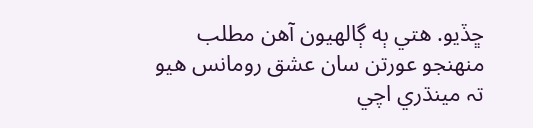ڇڏيو. ھتي ٻه ڳالھيون آھن مطلب منھنجو عورتن سان عشق رومانس ھيو تہ مينڌري اچي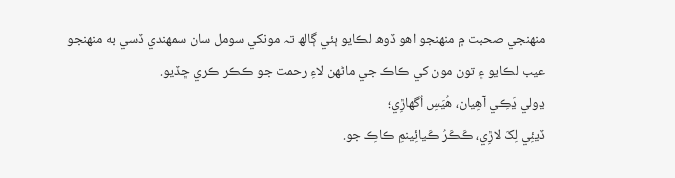منھنجي صحبت ۾ منھنجو اھو ڏوھ لڪايو ٻئي ڳالھ تہ مونکي سومل سان سمھندي ڏسي به منھنجو عيب لڪايو ۽ تون مون کي ڪاڪ جي ماڻھن لاءِ رحمت جو ڪڪر ڪري ڇڏيو.
ڍولي ڍَڪِي آهِيان، ھُيَسِ اُگهاڙِي؛
ڏيئِي لِکَ لاڙِي، ڪَڪَرُ ڪَيائِينمِ ڪاڪِ جو.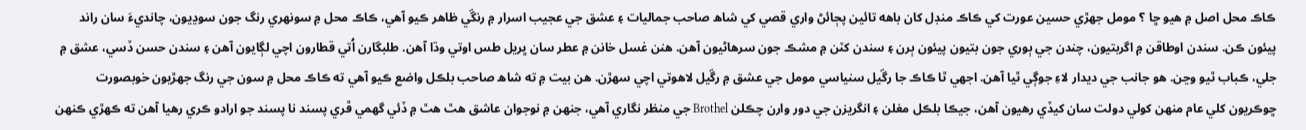ڪاڪ محل اصل ۾ ھيو ڇا ؟ مومل جھڙي حسين عورت کي ڪاڪ منڊل کان باهه تائين پڄائڻ واري قصي کي شاھ صاحب جماليات ۽ عشق جي عجيب اسرار ۾ رنڱي ظاهر ڪيو آهي، ڪاڪ محل ۾ سونھري رنگ جون سوڍيون، چانديءَ سان راند پيئون ڪن. سندن اوطاقن ۾ اگربتيون، چندن جي ٻوري جون بتيون پيئون ٻرن ۽ سندن کٽن ۾ مشڪ جون سرھاڻيون آهن. ھنن غسل خانن ۾ عطر سان ڀريل طس اوتي وڌا آهن. طلبگارن اُتي قطارون اچي لڳايون آهن ۽ سندن حسن ڏسي، عشق ۾ جلي، ڪباب ٿيو وڃن. ھو جانب جي ديدار لاءِ جوڳي ٿيا آهن. اجهي ٿا ڪاڪ جا رڱيل سنياسي مومل جي عشق ۾ رڱيل لاهوتي اچي سھڙن. ھن بيت ۾ ته شاھ صاحب بلڪل واضع ڪيو آھي ته ڪاڪ محل ۾ سون جي رنگ جھڙيون خوبصورت ڇوڪريون کلي عام منھن کولي دولت سان کيڏي رھيون آھن، جيڪا بلڪل مغلن ۽ انگريزن جي دور وارن چڪلن Brothel جي منظر نگاري آھي، جنھن ۾ نوجوان عاشق ھٿ ھٿ ۾ ڏئي گھمي ڦري پسند نا پسند جو ارادو ڪري رھيا آھن ته ڪھڙي ڪنھن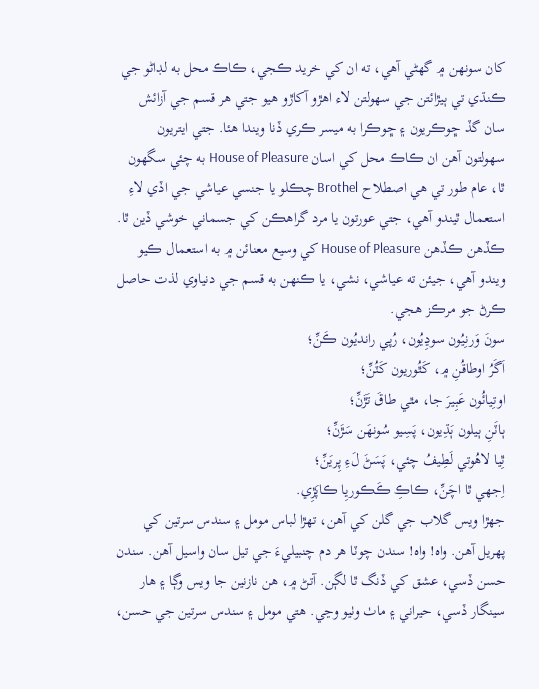کان سونھن ۾ گھڻي آھي، ته ان کي خريد ڪجي، ڪاڪ محل به لڊاڻو جي ڪنڌي تي ٻيڙائتن جي سھولتن لاء اھڙو آکاڙو ھيو جتي ھر قسم جي آزائش سان گڏ ڇوڪريون ۽ ڇوڪرا به ميسر ڪري ڏنا ويندا ھئا. جتي ايتريون سھولتون آھن ان ڪاڪ محل کي اسان House of Pleasure به چئي سگھون ٿا، عام طور تي هي اصطلاح Brothel چڪلو يا جنسي عياشي جي اڏي لاءِ استعمال ٿيندو آهي، جتي عورتون يا مرد گراهڪن کي جسماني خوشي ڏين ٿا. ڪڏهن ڪڏهن House of Pleasure کي وسيع معنائن ۾ به استعمال ڪيو ويندو آهي، جيئن ته عياشي، نشي، يا ڪنهن به قسم جي دنياوي لذت حاصل ڪرڻ جو مرڪز ھجي.
سونَ وَرنِيُون سوڍِيُون، رُپي رانديُون ڪَنِّ؛
اَگَرُ اوطاقُنِ ۾، کَٿُوريون کَٽُنِّ؛
اوتِيائُون عَبِيرَ جا، مٿي طاقَ تَڙَنِّ؛
ٻاٽَنِ ٻيلون ٻَڌِيون، پَسِيو سُونھَن سَڙَنِّ؛
ٿِيا لاهُوتي لَطِيفُ چئي، پَسَڻَ لَءِ پِريَنِّ؛
اِجهي ٿا اچَنِّ، ڪاڪِ ڪَڪوريِا ڪاپَڙِي.
جھڙا ويس گلاب جي گلن کي آهن، تھڙا لباس مومل ۽ سندس سرتين کي پھريل آهن. واه! واه! سندن چوٽا ھر دم چنبيليءَ جي تيل سان واسيل آهن. سندن حسن ڏسي، عشق کي ڏنگ ٿا لڳن. آتڻ ۾، ھن نازنين جا ويس وڳا ۽ ھار سينگار ڏسي، حيراني ۽ ماٺ وٺيو وڃي. ھتي مومل ۽ سندس سرتين جي حسن،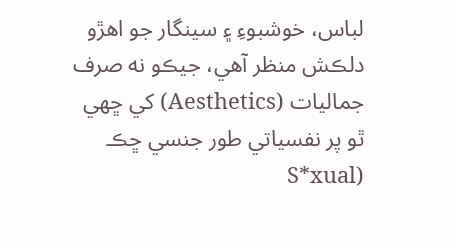لباس، خوشبوءِ ۽ سينگار جو اهڙو دلڪش منظر آهي، جيڪو نه صرف جماليات (Aesthetics) کي ڇهي ٿو پر نفسياتي طور جنسي ڇڪ (S*xual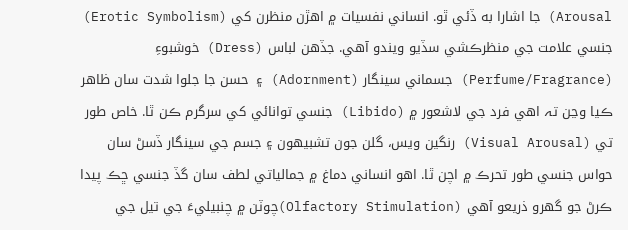Arousal) جا اشارا به ڏئي ٿو. انساني نفسيات ۾ اهڙن منظرن کي (Erotic Symbolism) جنسي علامت جي منظرڪشي سڏيو ويندو آهي. جڏهن لباس (Dress) خوشبوءِ (Perfume/Fragrance) جسماني سينگار (Adornment) ۽ حسن جا جلوا شدت سان ظاھر ڪيا وڃن تہ اهي فرد جي لاشعور ۾ (Libido) جنسي توانائي کي سرگرم ڪن ٿا. خاص طور تي (Visual Arousal) رنگين ويس، گلن جون تشبيهون ۽ جسم جي سينگار ڏسڻ سان حواس جنسي طور تحرڪ ۾ اچن ٿا. اهو انساني دماغ ۾ جمالياتي لطف سان گڏ جنسي ڇڪ پيدا ڪرڻ جو گھرو ذريعو آھي (Olfactory Stimulation)چوٽن ۾ چنبيليءَ جي تيل جي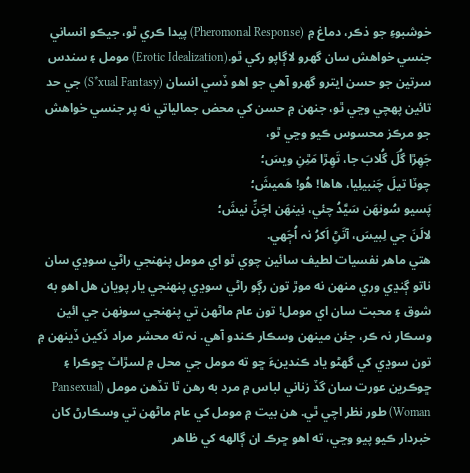خوشبوءِ جو ذڪر، دماغ ۾ (Pheromonal Response) پيدا ڪري ٿو، جيڪو انساني جنسي خواهش سان گهرو لاڳاپو رکي ٿو.(Erotic Idealization) مومل ۽ سندس سرتين جو حسن ايترو گھرو آھي جو اهو ڏسي انسان (S*xual Fantasy) جي حد تائين پهچي وڃي ٿو، جنهن ۾ حسن کي محض جمالياتي نه پر جنسي خواهش جو مرڪز محسوس ڪيو وڃي ٿو،
جَھِڙا گُلَ گُلابَ جا، تَھِڙا مَٿِنِ ويسَ؛
چوٽا تيلَ چَنبيلِيا، ھاها! ھُو! ھَميشَ؛
پَسيو سُونھَن سَيَّدُ چئي، نِينھَن اچَنِّ نيشَ؛
لالَنَ جي لِبيسَ، آتَڻِ اَکرُ نہ اُڄَھي.
ھتي ماھر نفسيات لطيف سائين چوي ٿو اي مومل پنھنجي راڻي سوڍي سان ناتو ڳنڍي وري منھن نه موڙ تون رڳو راڻي سوڍي پنھنجي يار پويان ھل اھو به شوق ۽ محبت سان اي مومل! تون عام ماڻھن تي پنھنجي سونھن جي ائين وسڪار نہ ڪر، جئن مينھن وسڪار ڪندو آھي. نہ ته محشر مراد ڏکين ڏينھن ۾ تون سوڍي کي گهڻو ياد ڪندينءَ ڇو ته مومل جي محل ۾ لسڙاٽ ڇوڪرا ۽ ڇوڪرين عورت سان گڏ زناني لباس ۾ مرد به رھن ٿا تڏھن مومل (Pansexual Woman) طور نظر اچي ٿي. ھن بيت ۾ مومل کي عام ماڻهن تي وسڪارڻ کان خبردار ڪيو پيو وڃي، ته اهو ڇرڪ ان ڳالهه کي ظاهر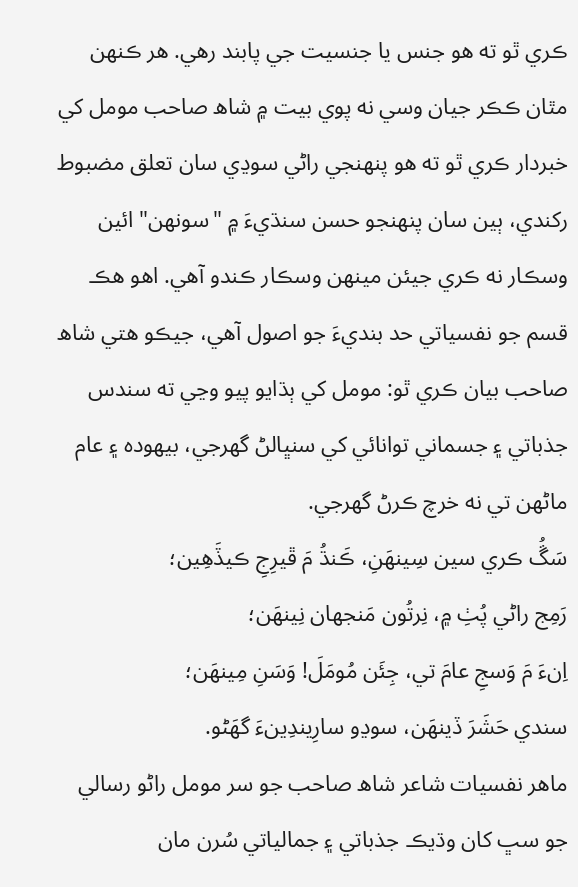ڪري ٿو ته هو جنس يا جنسيت جي پابند رھي. ھر ڪنھن مٿان ڪڪر جيان وسي نه پوي بيت ۾ شاھ صاحب مومل کي خبردار ڪري ٿو ته هو پنهنجي راڻي سوڍي سان تعلق مضبوط رکندي، ٻين سان پنهنجو حسن سنڌيءَ ۾ "سونھن" ائين وسڪار نه ڪري جيئن مينهن وسڪار ڪندو آهي. اهو هڪ قسم جو نفسياتي حد بنديءَ جو اصول آهي، جيڪو ھتي شاھ صاحب بيان ڪري ٿو: مومل کي ٻڌايو پيو وڃي ته سندس جذباتي ۽ جسماني توانائي کي سنڀالڻ گهرجي، بيهوده ۽ عام ماڻهن تي نه خرچ ڪرڻ گهرجي.
سَڱُ ڪري سين سِينھَنِ، ڪَنڌُ مَ ڦيرِجِ ڪيڏَھِين؛
رَمِج راڻي پُٺِ ۾، نِرتُون مَنجهان نِينھَن؛
اِنءَ مَ وَسجِ عامَ تي، جِئَن مُومَلَ! وَسَنِ مِينھَن؛
سندي حَشَرَ ڏينھَن، سوڍو سارِيندِينءَ گهَڻو.
ماھر نفسيات شاعر شاھ صاحب جو سر مومل راڻو رسالي جو سڀ کان وڌيڪ جذباتي ۽ جمالياتي سُرن مان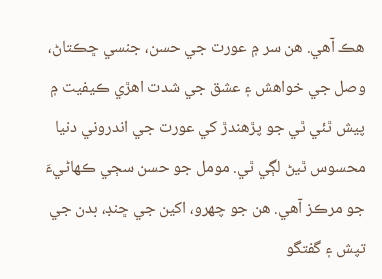هڪ آھي. هن سر ۾ عورت جي حسن، جنسي ڇڪتاڻ، وصل جي خواهش ۽ عشق جي شدت اهڙي ڪيفيت ۾ پيش ٿئي ٿي جو پڙهندڙ کي عورت جي اندروني دنيا محسوس ٿيڻ لڳي ٿي. مومل جو حسن سڄي ڪهاڻيءَ جو مرڪز آھي. هن جو چهرو، اکين جي ڇنڊ، بدن جي تپش ۽ گفتگو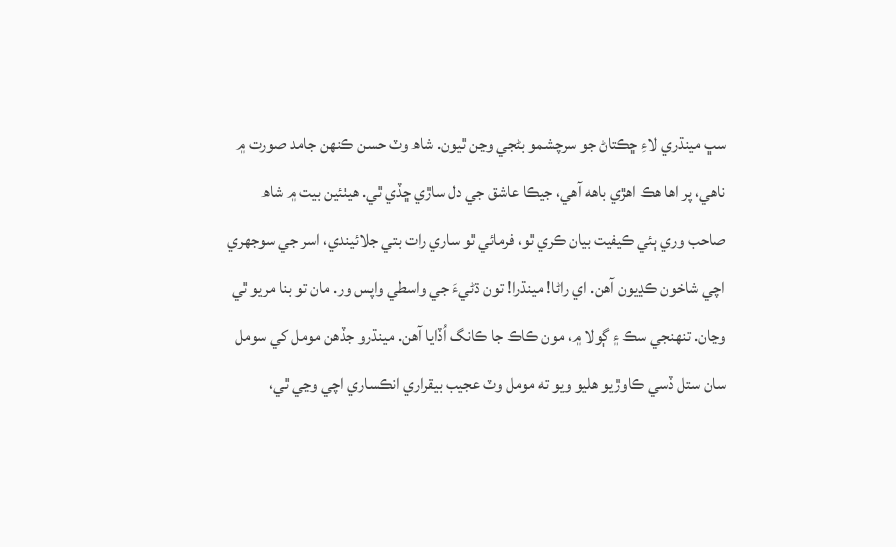سڀ مينڌري لاءِ ڇڪتاڻ جو سرچشمو بڻجي وڃن ٿيون. شاھ وٽ حسن ڪنهن جامد صورت ۾ ناھي، پر اها هڪ اهڙي باهه آھي، جيڪا عاشق جي دل ساڙي ڇڏي ٿي. ھيٺئين بيت ۾ شاھ صاحب وري ٻئي ڪيفيت بيان ڪري ٿو، فرمائي ٿو ساري رات بتي جلائيندي، اسر جي سوجهري اچي شاخون ڪڍيون آهن. اي راڻا! مينڌرا! تون ڌڻيءَ جي واسطي واپس ور. مان تو بنا مريو ٿي وڃان. تنھنجي سڪ ۽ ڳولا ۾، مون ڪاڪ جا ڪانگ اُڏايا آهن. مينڌرو جڏھن مومل کي سومل سان ستل ڏسي ڪاوڙيو ھليو ويو ته مومل وٽ عجيب بيقراري انڪساري اچي وڃي ٿي،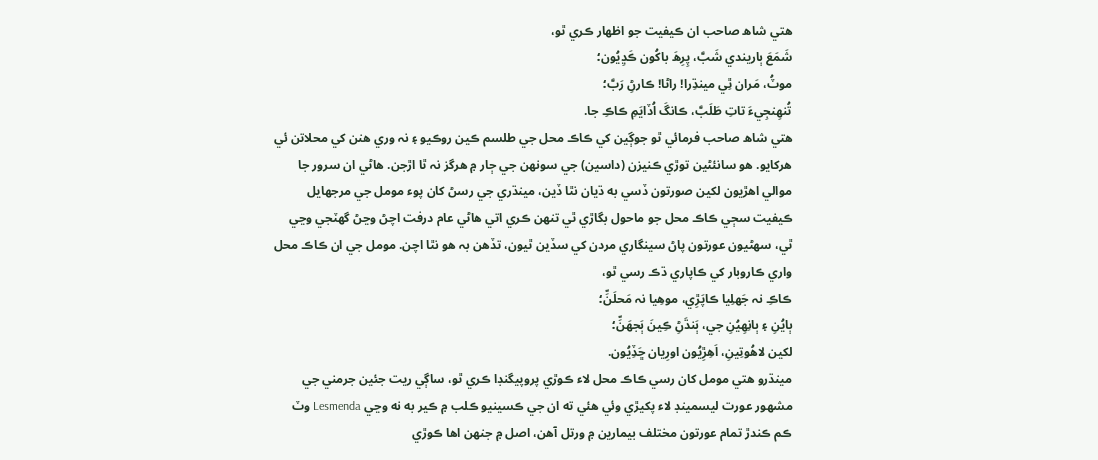ھتي شاھ صاحب ان ڪيفيت جو اظهار ڪري ٿو،
شَمَعَ ٻاريندي شَبَّ، پِرِھَ باکُون ڪَڍِيُون؛
موٽُ، مَران ٿِي مينڌِرا! راڻا! ڪارڻِ رَبَّ؛
تُنھِنجِيءَ تاتِ طَلَبَّ، ڪانگَ اُڏايَمِ ڪاڪِ جا.
ھتي شاھ صاحب فرمائي ٿو جوڳين کي ڪاڪ محل جي طلسم ڪين روڪيو ۽ نہ وري ھنن کي محلاتن ئي ھرکايو. ھو سانئڻين توڙي ڪنيزن (داسين) جي سونھن جي ڄار ۾ ھرگز نہ ٿا اڙجن. ھاڻي ان سرور جا موالي اهڙيون لکين صورتون ڏسي به ڌيان نٿا ڏين، مينڌري جي رسڻ کان پوء مومل جي مرجھايل ڪيفيت سڄي ڪاڪ محل جو ماحول بگاڙي ٿي تنھن ڪري اتي ھاڻي عام درفت اچڻ وڃڻ گھٽجي وڃي ٿي، سھڻيون عورتون پاڻ سينگاري مردن کي سڏين ٿيون، تڏھن بہ ھو نٿا اچن. مومل جي ان ڪاڪ محل واري ڪاروبار کي ڪاپاري ڌڪ رسي ٿو،
ڪاڪِ نہ جَهلِيا ڪاپَڙِي، موھِيا نہ مَحلَنِّ؛
ٻايُنِ ۽ ٻانِھِيُنِ جي، ٻَنڌَڻِ ڪِينَ ٻَجهَنِّ؛
لکين لاهُوتِينِ، اَھِڙِيُون اورِيان ڇَڏِيُون.
مينڌرو ھتي مومل کان رسي ڪاڪ محل لاء ڪوڙي پروپيگنڊا ڪري ٿو، ساڳي ريت جئين جرمني جي مشھور عورت ليسمينڊ لاء پکيڙي وئي ھئي ته ان جي ڪسينيو ڪلب ۾ ڪير به نه وڃي Lesmenda وٽ ڪم ڪندڙ تمام عورتون مختلف بيمارين ۾ ورتل آھن، اصل ۾ جنھن اھا ڪوڙي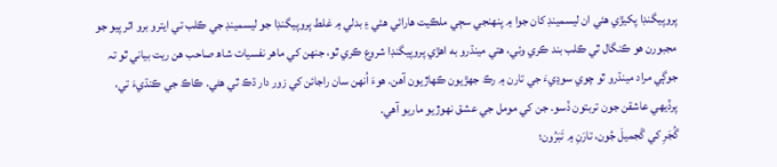پروپيگنڊا پکيڙي ھئي ان ليسمينڊ کان جوا ۾ پنھنجي سڄي ملڪيت ھارائي ھئي ۽ بدلي ۾ غلط پروپيگنڊا جو ليسمينڊ جي ڪلب تي ايترو برو اثر پيو جو مجبورن ھو ڪنگال ٿي ڪلب بند ڪري وئي، ھتي مينڌرو به اھڙي پروپيگنڊا شروع ڪري ٿو، جنھن کي ماھر نفسيات شاھ صاحب ھن ريت بياني ٿو تہ جوڳي مراد مينڌرو ٿو چوي سوڍيءَ جي تارن ۾ رڪ جھڙيون ڪھاڙيون آهن. ھوءَ اُنھن سان راجائن کي زور دار ڌڪ ٿي ھڻي. ڪاڪ جي ڪنڌيءَ تي، پرڏيھي عاشقن جون تربتون ڏسو. جن کي مومل جي عشق نھوڙيو ماريو آھي.
گُجَرِ کي گَجميلَ جُون، تارَنِ ۾ تَبَرُون؛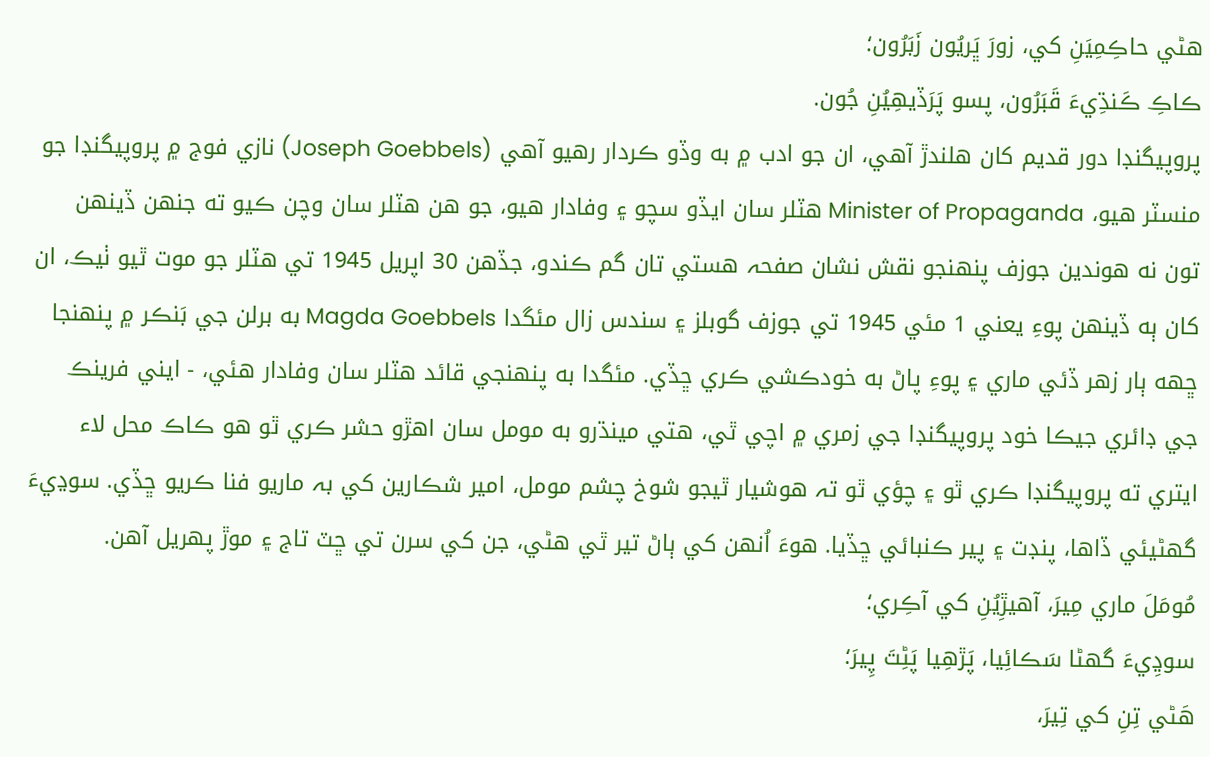ھڻي حاڪِمِيَنِ کي، زورَ ڀَريُون زَبَرُون؛
ڪاڪِ ڪَنڌِيءَ قَبَرُون، پسو پَرَڏيھِيُنِ جُون.
پروپيگنڊا دور قديم کان ھلندڙ آھي، ان جو ادب ۾ به وڏو ڪردار رھيو آھي (Joseph Goebbels) نازي فوج ۾ پروپيگنڊا جو منسٽر ھيو، Minister of Propaganda ھٽلر سان ايڏو سچو ۽ وفادار ھيو، جو ھن ھٽلر سان وچن ڪيو ته جنھن ڏينھن تون نه ھوندين جوزف پنھنجو نقش نشان صفحہ ھستي تان گم ڪندو، جڏھن 30 اپريل 1945 تي هٽلر جو موت ٿيو ٺيڪ، ان کان ٻه ڏينهن پوءِ يعني 1 مئي 1945 تي جوزف گوبلز ۽ سندس زال مئگدا Magda Goebbels به برلن جي بَنڪر ۾ پنهنجا ڇهه ٻار زهر ڏئي ماري ۽ پوءِ پاڻ به خودڪشي ڪري ڇڏي. مئگدا به پنھنجي قائد ھٽلر سان وفادار ھئي، - ايني فرينڪ جي ڊائري جيڪا خود پروپيگنڊا جي زمري ۾ اچي ٿي، ھتي مينڌرو به مومل سان اھڙو حشر ڪري ٿو ھو ڪاڪ محل لاء ايتري ته پروپيگنڊا ڪري ٿو ۽ چؤي ٿو تہ ھوشيار ٿيجو شوخ چشم مومل، امير شڪارين کي بہ ماريو فنا ڪريو ڇڏي. سوڍيءَ گهڻيئي ڏاها، پنڊت ۽ پير ڪنبائي ڇڏيا. ھوءَ اُنھن کي ٻاڻ تير ٿي ھڻي، جن کي سرن تي ڇٽ تاج ۽ موڙ پھريل آهن.
مُومَلَ ماري مِيرَ، آهيڙِيُنِ کي آڪِري؛
سوڍِيءَ گهڻا سَڪائِيا، پَڙھِيا پَڻِتَ پِيرَ؛
ھَڻي تِنِ کي تِيرَ،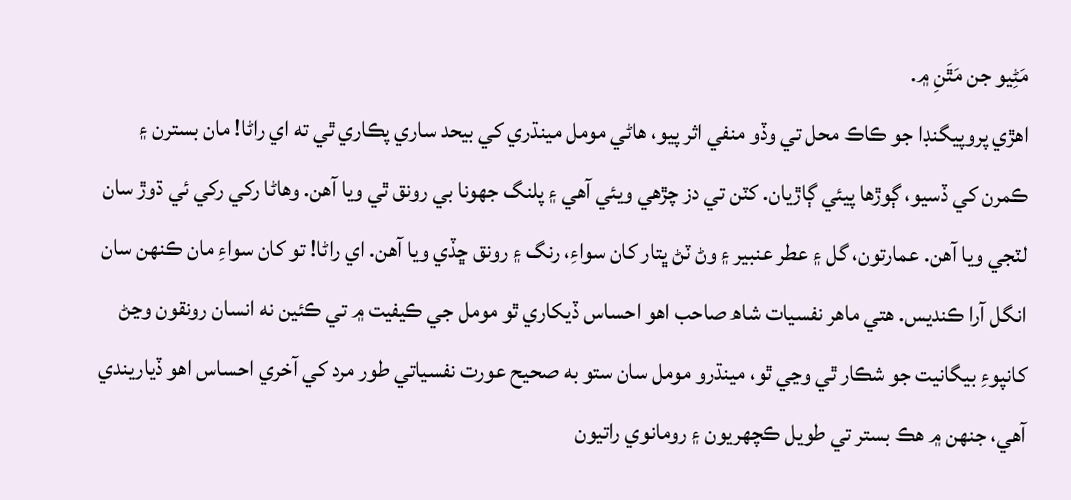مَڻِيو جن مَٿَنِ ۾.
اھڙي پروپيگنڊا جو ڪاڪ محل تي وڏو منفي اثر پيو، ھاڻي مومل مينڌري کي بيحد ساري پڪاري ٿي ته اي راڻا! مان بسترن ۽ ڪمرن کي ڏسيو، ڳوڙھا پيئي ڳاڙيان. کٽن تي دز چڙھي ويئي آهي ۽ پلنگ جهونا بي رونق ٿي ويا آهن. وھاڻا رکي رکي ئي ڌوڙ سان لٽجي ويا آهن. عمارتون، گل ۽ عطر عنبير ۽ وڻ ٽڻ ڀتار کان سواءِ، رنگ ۽ رونق ڇڏي ويا آهن. اي راڻا! تو کان سواءِ مان ڪنھن سان انگل آرا ڪنديس. ھتي ماھر نفسيات شاھ صاحب اھو احساس ڏيکاري ٿو مومل جي ڪيفيت ۾ تي ڪئين نه انسان رونقون وڃڻ کانپوءِ بيگانيت جو شڪار ٿي وڃي ٿو، مينڌرو مومل سان ستو به صحيح عورت نفسياتي طور مرد کي آخري احساس اھو ڏياريندي آھي، جنھن ۾ ھڪ بستر تي طويل ڪچھريون ۽ رومانوي راتيون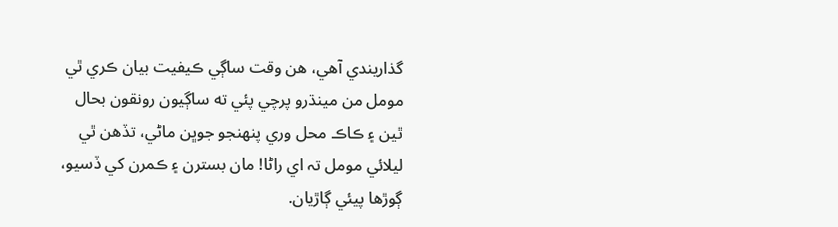گذاريندي آھي، ھن وقت ساڳي ڪيفيت بيان ڪري ٿي مومل من مينڌرو پرچي پئي ته ساڳيون رونقون بحال ٿين ۽ ڪاڪ محل وري پنھنجو جوڀن ماڻي، تڏھن ٿي ليلائي مومل تہ اي راڻا! مان بسترن ۽ ڪمرن کي ڏسيو، ڳوڙھا پيئي ڳاڙيان.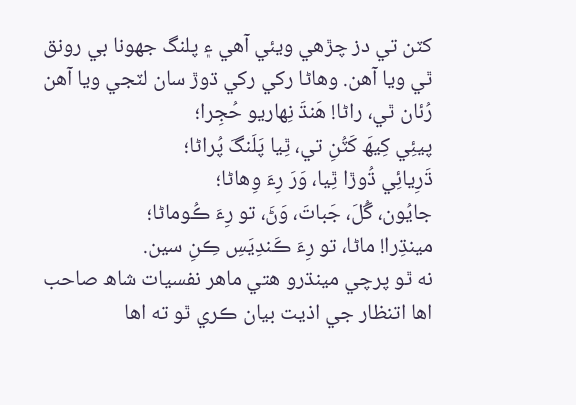کٽن تي دز چڙھي ويئي آهي ۽ پلنگ جهونا بي رونق ٿي ويا آهن. وھاڻا رکي رکي ڌوڙ سان لٽجي ويا آهن
رُئان ٿي، راڻا! ھَنڌَ نِھاريو حُجِرا؛
پيئِي کِيھَ کَٽُنِ تي، ٿِيا پَلَنگَ پُراڻا؛
ڌَرِيائِي ڌُوڙا ٿِيا، وَرَ رِءَ وِھاڻا؛
جايُون، گُلَ، جَباتَ، وَڻَ، تو رِءَ ڪُوماڻا؛
مينڌِرا! ماڻا، تو رِءَ ڪَندِيَسِ ڪِنِ سين.
نه ٿو پرچي مينڌرو ھتي ماھر نفسيات شاھ صاحب اھا اتنظار جي اذيت بيان ڪري ٿو ته اھا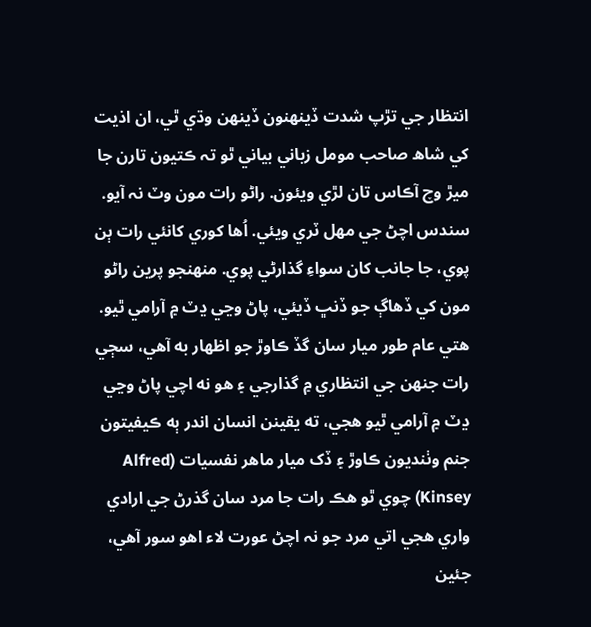انتظار جي تڙپ شدت ڏينھنون ڏينھن وڌي ٿي، ان اذيت کي شاھ صاحب مومل زباني بياني ٿو تہ ڪتيون تارن جا ميڙ وچ آڪاس تان لڙي ويئون. راڻو رات مون وٽ نہ آيو. سندس اچڻ جي مھل ٽري ويئي. اُها کوري کانئي رات ٻن پوي، جا جانب کان سواءِ گذارڻي پوي. منھنجو پرين راڻو مون کي ڏھاڳ جو ڏنڀ ڏيئي، پاڻ وڃي ڍٽ ۾ آرامي ٿيو. ھتي عام طور ميار سان گڏ ڪاوڙ جو اظھار به آھي، سڄي رات جنھن جي انتظاري ۾ گذارجي ۽ ھو نه اچي پاڻ وڃي ڍٽ ۾ آرامي ٿيو ھجي، ته يقينن انسان اندر ٻه ڪيفيتون جنم وٺنديون ڪاوڙ ۽ ڏک ميار ماھر نفسيات (Alfred Kinsey) چوي ٿو ھڪ رات جا مرد سان گذرڻ جي ارادي واري ھجي اتي مرد جو نہ اچڻ عورت لاء اھو سور آھي، جئين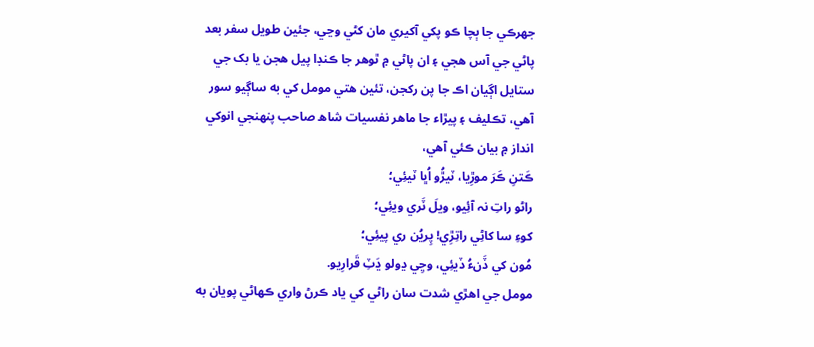جھرڪي جا ٻچا ڪو پکي آکيري مان کڻي وڃي، جئين طويل سفر بعد پاڻي جي آس ھجي ۽ ان پاڻي ۾ ٿوھر جا ڪنڊا پيل ھجن يا بک جي ستايل اڳيان اڪ جا پن رکجن، تئين ھتي مومل کي به ساڳيو سور آھي، تڪليف ۽ پيڙاء جا ماھر نفسيات شاھ صاحب پنھنجي انوکي انداز ۾ بيان ڪئي آھي،
ڪَتنِ ڪَرَ موڙِيا، ٽيڙُو اُڀا ٽيئِي؛
راڻو راتِ نہ آئِيو، ويلَ ٽَري ويئِي؛
کوءِ سا کاڻِي راتِڙِي! پِريُن ري پيئِي؛
مُون کي ڏَنءُ ڏيئِي، وڃِي ڍولو ڍَٽِ قَرارِيو.
مومل جي اھڙي شدت سان راڻي کي ياد ڪرڻ واري ڪھاڻي پويان به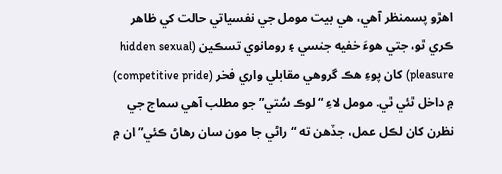اھڙو پسمنظر آھي، هي بيت مومل جي نفسياتي حالت کي ظاهر ڪري ٿو، جتي هوءَ خفيه جنسي ۽ رومانوي تسڪين (hidden sexual pleasure) کان پوءِ هڪ گروهي مقابلي واري فخر (competitive pride) ۾ داخل ٿئي ٿي. مومل لاءِ “لوڪ سُتي” جو مطلب آهي سماج جي نظرن کان لڪل عمل، جڏهن ته “راڻي جا مون سان رھاڻ ڪئي” ان ۾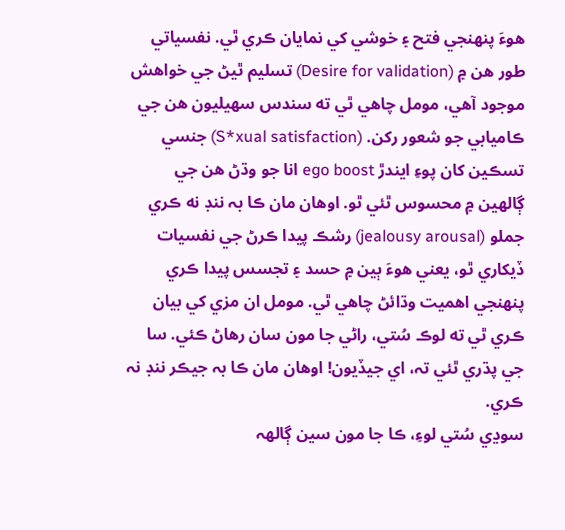هوءَ پنهنجي فتح ۽ خوشي کي نمايان ڪري ٿي. نفسياتي طور هن ۾ (Desire for validation) تسليم ٿيڻ جي خواهش موجود آهي، مومل چاهي ٿي ته سندس سهيليون هن جي ڪاميابي جو شعور رکن. (S*xual satisfaction) جنسي تسڪين کان پوءِ ايندڙ ego boost انا جو وڌڻ هن جي ڳالهين ۾ محسوس ٿئي ٿو. اوھان مان ڪا بہ ننڊ نه ڪري جملو (jealousy arousal) رشڪ پيدا ڪرڻ جي نفسيات ڏيکاري ٿو، يعني هوءَ ٻين ۾ حسد ۽ تجسس پيدا ڪري پنهنجي اهميت وڌائڻ چاهي ٿي. مومل ان مزي کي بيان ڪري ٿي ته لوڪ سُتي، راڻي جا مون سان رھاڻ ڪئي. سا جي پڌري ٿئي تہ، اي جيڏيون! اوھان مان ڪا بہ جيڪر ننڊ نہ ڪري.
سوڍي سُتي لوءِ، ڪا جا مون سين ڳالهہ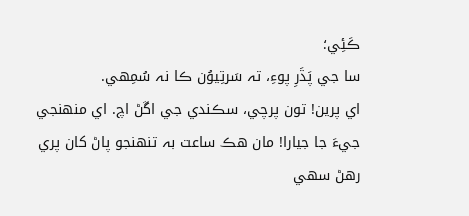ڪَئِي؛
سا جي پَڌَرِ پوءِ، تہ سَرتِيوُن ڪا نہ سُمِهي.
اي پرين! تون پرچي، سڪندي جي اڱڻ اچ. اي منھنجي جيءَ جا جيارا! مان ھڪ ساعت بہ تنھنجو پاڻ کان پري رھڻ سھي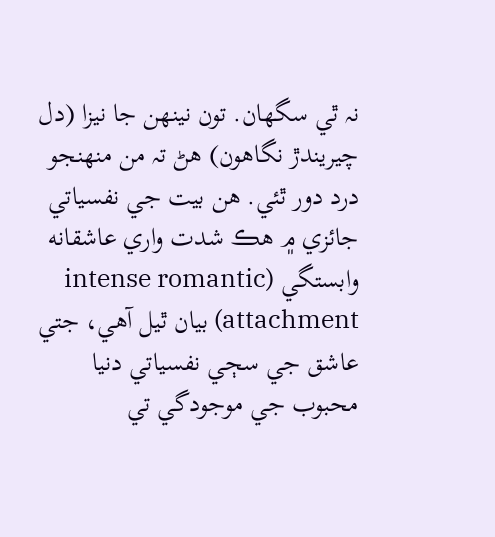نہ ٿي سگهان. تون نينھن جا نيزا (دل چيريندڙ نگاهون) ھڻ تہ من منھنجو درد دور ٿئي. ھن بيت جي نفسياتي جائزي ۾ هڪ شدت واري عاشقانه وابستگي (intense romantic attachment) بيان ٿيل آھي، جتي عاشق جي سڄي نفسياتي دنيا محبوب جي موجودگي تي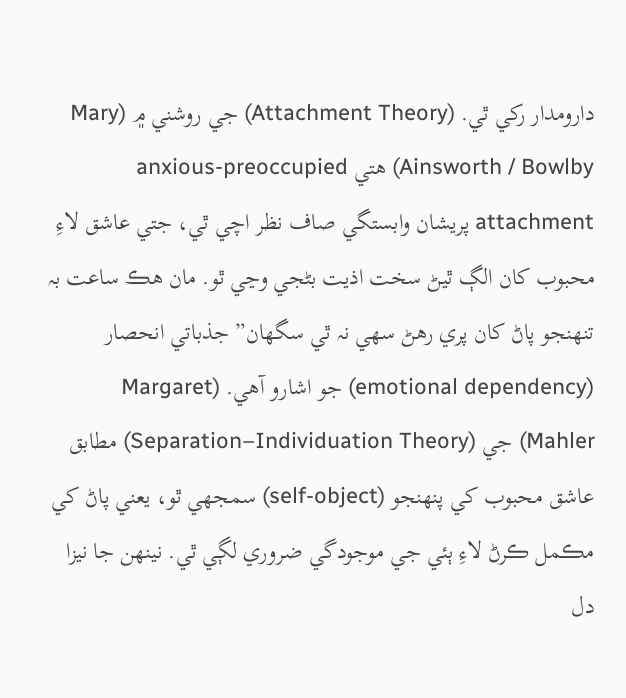دارومدار رکي ٿي. (Attachment Theory) جي روشني ۾ (Mary Ainsworth / Bowlby) هتي anxious-preoccupied attachment پريشان وابستگي صاف نظر اچي ٿي، جتي عاشق لاءِ محبوب کان الڳ ٿيڻ سخت اذيت بڻجي وڃي ٿو. مان ھڪ ساعت بہ تنھنجو پاڻ کان پري رھڻ سھي نہ ٿي سگهان” جذباتي انحصار (emotional dependency) جو اشارو آهي. (Margaret Mahler) جي (Separation–Individuation Theory) مطابق عاشق محبوب کي پنهنجو (self-object) سمجهي ٿو، يعني پاڻ کي مڪمل ڪرڻ لاءِ ٻئي جي موجودگي ضروري لڳي ٿي. نينھن جا نيزا دل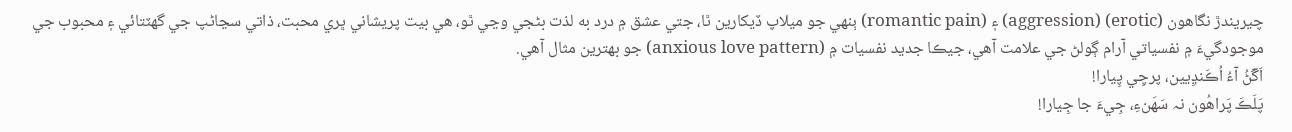چيريندڙ نگاهون (erotic) (aggression) ۽ (romantic pain) ٻنهي جو ميلاپ ڏيکارين ٿا، جتي عشق ۾ درد به لذت بڻجي وڃي ٿو، هي بيت پريشاني ڀري محبت، ذاتي سڃاڻپ جي گهٽتائي ۽ محبوب جي موجودگيءَ ۾ نفسياتي آرام ڳولڻ جي علامت آهي، جيڪا جديد نفسيات ۾ (anxious love pattern) جو بهترين مثال آهي.
اَڱَڻُ آءُ اُڪَنڍِيين، پرچِي پِيارا!
پَلَڪَ پَراهُون نہ سَھَنءِ، جِيءَ جا جِيارا!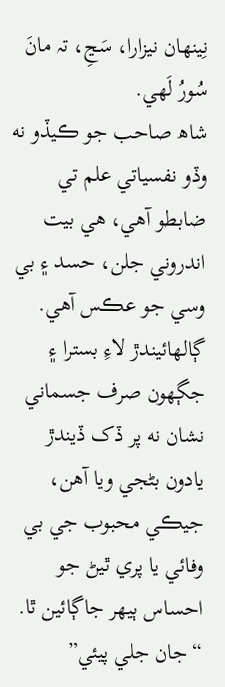نِينھان نيزارا، سَڃِ، تہ مانَ سُورُ لَھي.
شاھ صاحب جو ڪيڏو نه وڏو نفسياتي علم تي ضابطو آھي، هي بيت اندروني جلن، حسد ۽ بي وسي جو عڪس آهي. ڳالهائيندڙ لاءِ بسترا ۽ جڳھون صرف جسماني نشان نه پر ڏک ڏيندڙ يادون بڻجي ويا آهن، جيڪي محبوب جي بي وفائي يا پري ٿيڻ جو احساس ٻيهر جاڳائين ٿا. “جان جلي پيئي”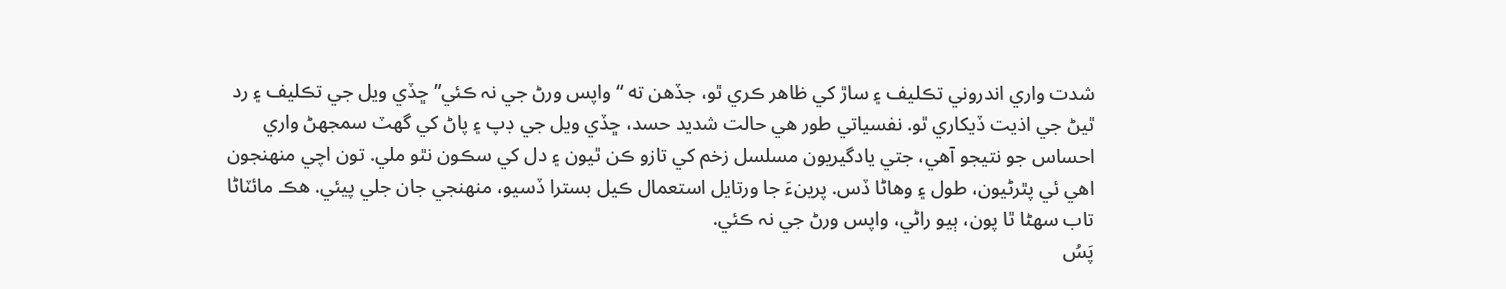شدت واري اندروني تڪليف ۽ ساڙ کي ظاهر ڪري ٿو، جڏهن ته “واپس ورڻ جي نہ ڪئي” ڇڏي ويل جي تڪليف ۽ رد ٿيڻ جي اذيت ڏيکاري ٿو. نفسياتي طور هي حالت شديد حسد، ڇڏي ويل جي ڊپ ۽ پاڻ کي گهٽ سمجهڻ واري احساس جو نتيجو آهي، جتي يادگيريون مسلسل زخم کي تازو ڪن ٿيون ۽ دل کي سڪون نٿو ملي. تون اچي منھنجون اهي ئي پٿرڻيون، طول ۽ وھاڻا ڏس. پرينءَ جا ورتايل استعمال ڪيل بسترا ڏسيو، منھنجي جان جلي پيئي. ھڪ مائٽاڻا تاب سھڻا ٿا پون، ٻيو راڻي، واپس ورڻ جي نہ ڪئي.
پَسُ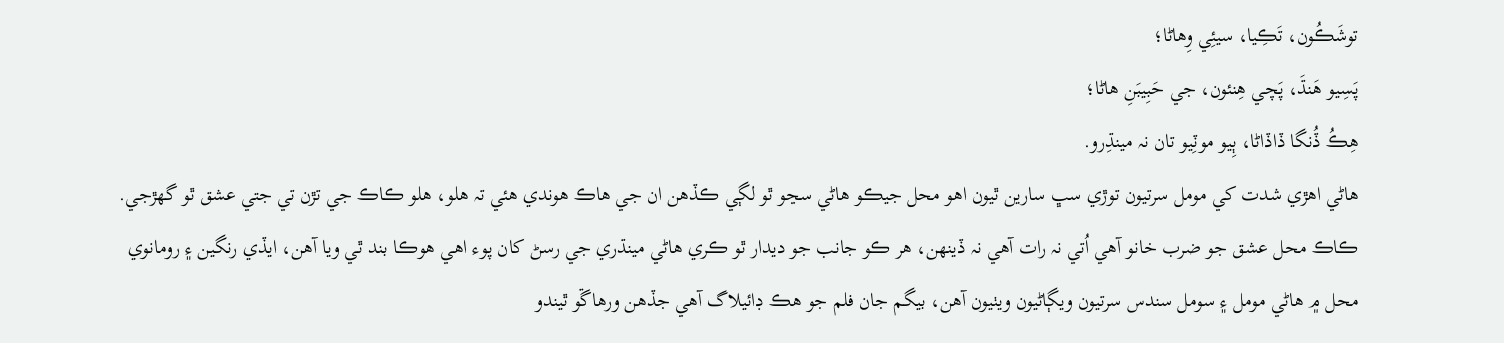توشَڪُون، تَڪِيا، سيئِي وِھاڻا؛
پَسِيو ھَنڌَ، پَچي ھِنئون، جي حَبِيبَنِ ھاڻا؛
ھِڪُ ڏُنگا ڏاڏاڻا، ٻِيو موٽِيو تان نہ مينڌِرو.
ھاڻي اھڙي شدت کي مومل سرتيون توڙي سڀ سارين ٿيون اھو محل جيڪو ھاڻي سڃو ٿو لڳي ڪڏھن ان جي ھاڪ ھوندي ھئي تہ ھلو، ھلو ڪاڪ جي تڙن تي جتي عشق ٿو گهڙجي. ڪاڪ محل عشق جو ضرب خانو آهي اُتي نہ رات آهي نہ ڏينھن، ھر ڪو جانب جو ديدار ٿو ڪري ھاڻي مينڌري جي رسڻ کان پوء اھي ھوڪا بند ٿي ويا آھن، ايڏي رنگين ۽ رومانوي محل ۾ ھاڻي مومل ۽ سومل سندس سرتيون ويڳاڻيون ويٺيون آھن، بيگم جان فلم جو ھڪ ڊائيلاگ آھي جڏھن ورھاڱو ٿيندو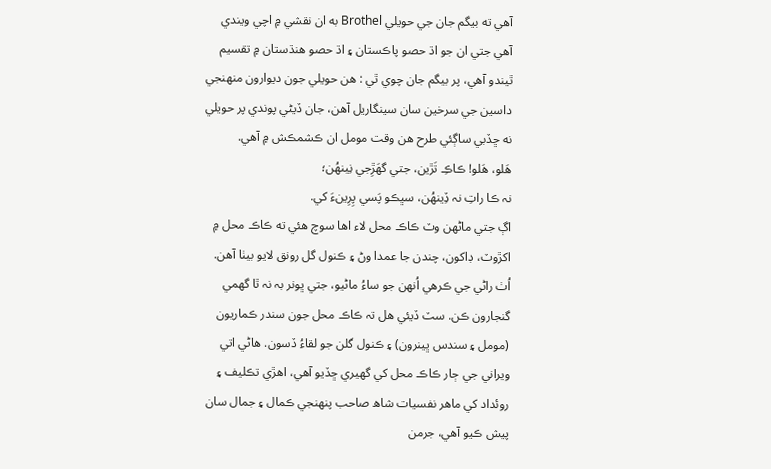آھي ته بيگم جان جي حويلي Brothel به ان نقشي ۾ اچي ويندي آھي جتي ان جو اڌ حصو پاڪستان ۽ اڌ حصو ھنڌستان ۾ تقسيم ٿيندو آھي، پر بيگم جان چوي ٿي : ھن حويلي جون ديوارون منھنجي داسين جي سرخين سان سينگاريل آھن، جان ڏيڻي پوندي پر حويلي نه ڇڏبي ساڳئي طرح ھن وقت مومل ان ڪشمڪش ۾ آھي.
ھَلو، ھَلو! ڪاڪِ تَڙين، جتي گهَڙِجي نِينھُن؛
نہ ڪا راتِ نہ ڏِينھُن، سڀڪو پَسي پِرِينءَ کي.
اڳ جتي ماڻھن وٽ ڪاڪ محل لاء اھا سوچ ھئي ته ڪاڪ محل ۾ اکڙوٽ، ڊاکون، چندن جا عمدا وڻ ۽ ڪنول گل رونق لايو بيٺا آهن. اُٺ راڻي جي ڪرھي اُنھن جو ساءُ ماڻيو، جتي ڀونر بہ نہ ٿا گهمي گنجارون ڪن. سٽ ڏيئي ھل تہ ڪاڪ محل جون سندر ڪماريون (مومل ۽ سندس ڀينرون) ۽ ڪنول گلن جو لقاءُ ڏسون. ھاڻي اتي ويراني جي ڄار ڪاڪ محل کي گھيري ڇڏيو آھي، اھڙي تڪليف ۽ روئداد کي ماھر نفسيات شاھ صاحب پنھنجي ڪمال ۽ جمال سان پيش ڪيو آھي، جرمن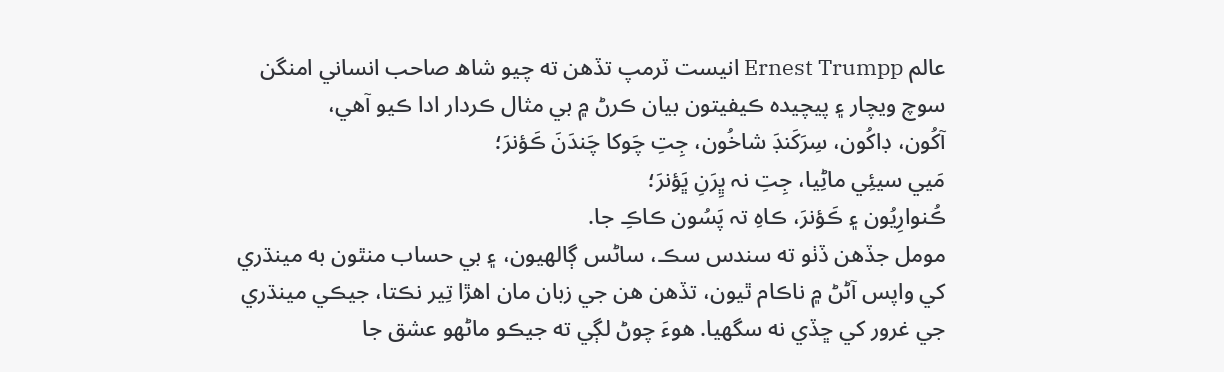عالم Ernest Trumpp انيست ٽرمپ تڏھن ته چيو شاھ صاحب انساني امنگن سوچ ويچار ۽ پيچيده ڪيفيتون بيان ڪرڻ ۾ بي مثال ڪردار ادا ڪيو آھي،
آکُون، ڊاکُون، سِرَکَنڊَ شاخُون، جِتِ چَوکا چَندَنَ ڪَؤنرَ؛
مَيي سيئِي ماڻِيا، جِتِ نہ ڀِرَنِ ڀَؤنرَ؛
ڪُنوارِيُون ۽ ڪَؤنرَ، ڪاهِ تہ پَسُون ڪاڪِ جا.
مومل جڏهن ڏٺو ته سندس سڪ، ساڻس ڳالهيون، ۽ بي حساب منٿون به مينڌري کي واپس آڻڻ ۾ ناڪام ٿيون، تڏهن هن جي زبان مان اهڙا تِير نڪتا، جيڪي مينڌري جي غرور کي ڇڏي نه سگهيا. هوءَ چوڻ لڳي ته جيڪو ماڻهو عشق جا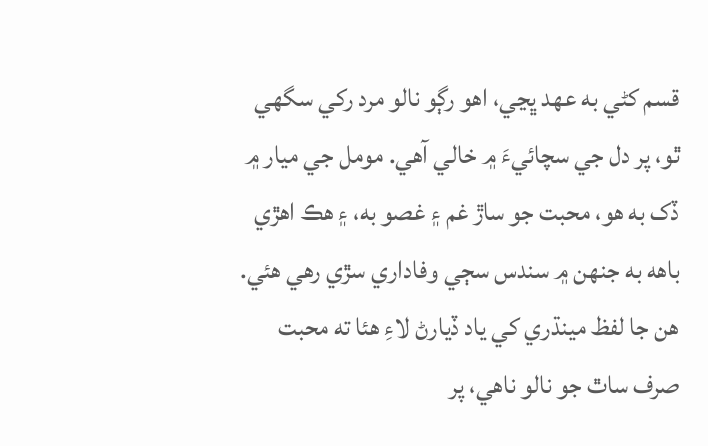قسم کڻي به عهد ڀڃي، اهو رڳو نالو مرد رکي سگهي ٿو، پر دل جي سچائيءَ ۾ خالي آهي. مومل جي ميار ۾ ڏک به هو، محبت جو ساڙ غم ۽ غصو به، ۽ هڪ اهڙي باهه به جنهن ۾ سندس سڄي وفاداري سڙي رهي هئي. هن جا لفظ مينڌري کي ياد ڏيارڻ لاءِ هئا ته محبت صرف ساٿ جو نالو ناهي، پر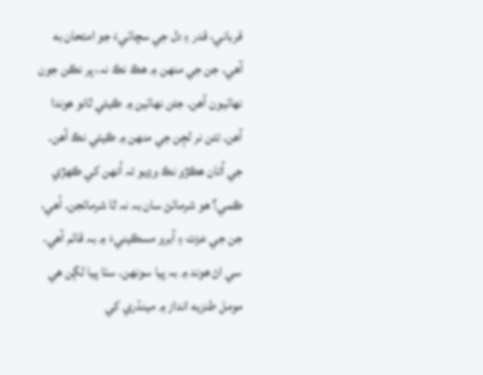قرباني، قدر ۽ دل جي سچائيءَ جو امتحان به آهي. جن جي منھن ۾ ھڪ نڪ نہ، پر نڪن جون نھائيون آهن. جئن نھائين ۾ ڪيئي ٿانو ھوندا آهن. تئن نر لڄِن جي منھن ۾ ڪيئي نڪ آهن. جي اُتان ھڪڙو نڪ وڍيو تہ اُنھن کي ڪھڙي ڪمي؟ ھو شرمائڻ سان بہ نہ ٿا شرمائجن. اُهي، جن جي عزت ۽ آبرو مسڪينيءَ ۾ بہ قائم آهي. سي اڻ ھوند ۾ بہ پيا سونھن. سٺا پيا لڳن ھي مومل طنزيه انداز ۾ مينڌري کي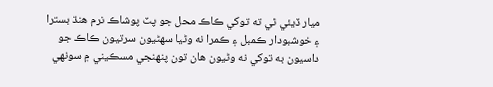ميار ڏيئي ٿي ته توکي ڪاڪ محل جو پٽ پوشاڪ نرم ھنڌ بسترا ۽ خوشبودار ڪمبل ۽ ڪمرا نه وڻيا سھڻيون سرتيون ڪاڪ جو داسيون به توکي نه وڻيون ھان تون پنھنجي مسڪيني ۾ سونھي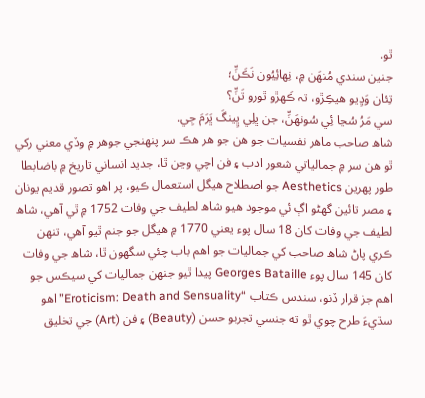ٿو.
جنين سندي مُنھَن ۾، نِھائِيُون نَڪَنِّ؛
تِئان وَڍِيو ھيڪِڙو، تہ ڪَھڙو ٿورو تَنِّ؟
سي مَرُ سُڃا ئِي سُونھَنِّ، جن ڀلِي ڀِينگَ ڀَرَمَ جِي.
شاھ صاحب ماھر نفسيات جو ھن جو ھر ھڪ سر پنھنجي جوھر ۾ وڏي معني رکي ٿو ھن سر ۾ جمالياتي شعور ادب ۽ فن اچي وڃن ٿا، جديد انساني تاريخ ۾ باضابطا طور پھرين Aesthetics جو اصطلاح ھيگل استعمال ڪيو، پر اھو تصور قديم يونان ۽ مصر تائين گھڻو اڳ ئي موجود ھيو شاھ لطيف جي وفات 1752 ۾ ٿي آھي، شاھ لطيف جي وفات کان 18 سال پوء يعني 1770 ۾ ھيگل جو جنم ٿيو آھي، تنھن ڪري پاڻ شاھ صاحب کي جماليات جو اھم باب چئي سگھون ٿا، شاھ جي وفات کان 145 سال پوء Georges Bataille پيدا ٿيو جنھن جماليات کي سيڪس جو اهم جز قرار ڏنو، سندس ڪتاب “Eroticism: Death and Sensuality” اهو سڌيءَ طرح چوي ٿو ته جنسي تجربو حسن (Beauty) ۽ فن (Art) جي تخليق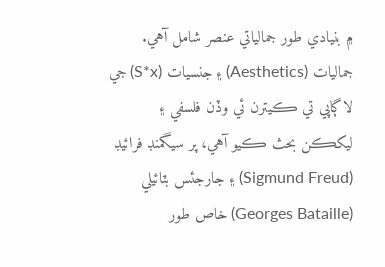۾ بنيادي طور جمالياتي عنصر شامل آهي. جماليات (Aesthetics) ۽ جنسيات (S*x) جي لاڳاپي تي ڪيترن ئي وڏن فلسفي ۽ ليکڪن بحث ڪيو آهي، پر سيگمنڊ فرائيڊ (Sigmund Freud) ۽ جارجئس بٽائيلي (Georges Bataille) خاص طور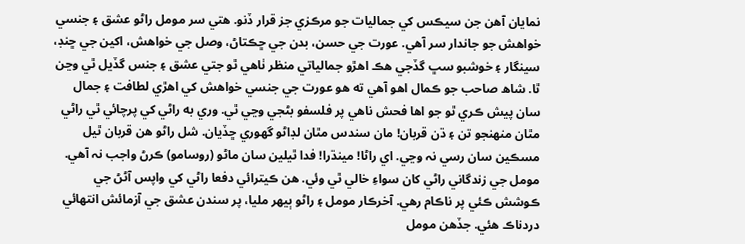نمايان آهن جن سيڪس کي جماليات جو مرڪزي جز قرار ڏنو. ھتي سر مومل راڻو عشق ۽ جنسي خواهش جو جاندار سر آهي. عورت جي حسن، بدن جي ڇڪتاڻ، وصل جي خواهش، اکين جي ڇنڊ، سينگار ۽ خوشبو سڀ گڏجي هڪ اهڙو جمالياتي منظر ٺاهي ٿو جتي عشق ۽ جنس گڏيل ٿي وڃن ٿا. شاھ صاحب جو ڪمال اهو آهي ته هو عورت جي جنسي خواهش کي اهڙي لطافت ۽ جمال سان پيش ڪري ٿو جو اها فحش ناھي پر فلسفو بڻجي وڃي ٿي. وري به راڻي کي پرچائي ٿي راڻي مٿان منھنجو تن ۽ ڌن قربان! مان سندس مٿان لڊاڻو گهوري ڇڏيان. شل راڻو ھن قربان ٿيل مسڪين سان رسي نہ وڃي. اي راڻا! مينڌرا! فدا ٿيلين سان ماڻو (روسامو) ڪرڻ واجب نہ آهي. مومل جي زندگاني راڻي کان سواءِ خالي ٿي وئي. هن ڪيترائي دفعا راڻي کي واپس آڻڻ جي ڪوشش ڪئي پر ناڪام رهي. آخرڪار مومل ۽ راڻو ٻيهر مليا، پر سندن عشق جي آزمائش انتهائي دردناڪ هئي. جڏهن مومل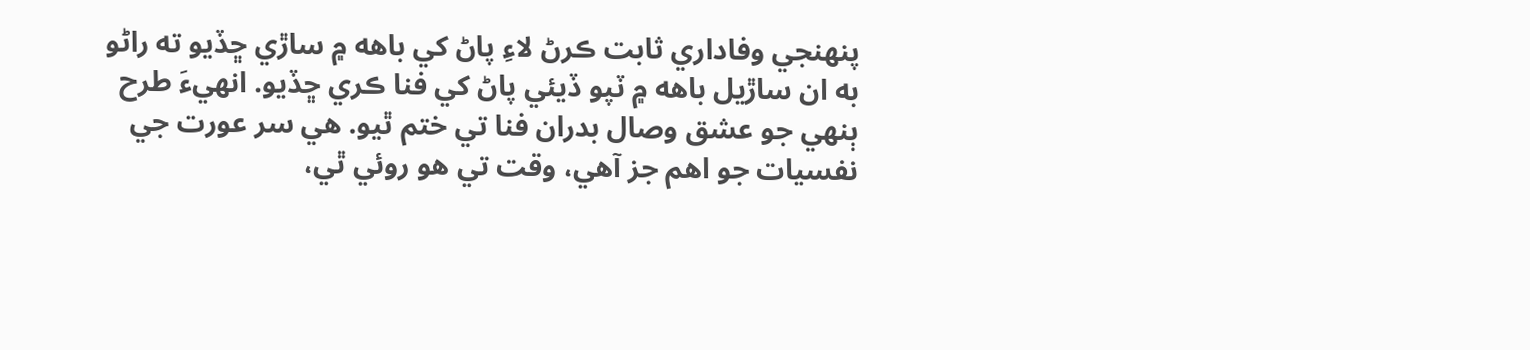پنهنجي وفاداري ثابت ڪرڻ لاءِ پاڻ کي باهه ۾ ساڙي ڇڏيو ته راڻو به ان ساڙيل باهه ۾ ٽپو ڏيئي پاڻ کي فنا ڪري ڇڏيو. انهيءَ طرح ٻنهي جو عشق وصال بدران فنا تي ختم ٿيو. ھي سر عورت جي نفسيات جو اھم جز آھي، وقت تي ھو روئي ٿي،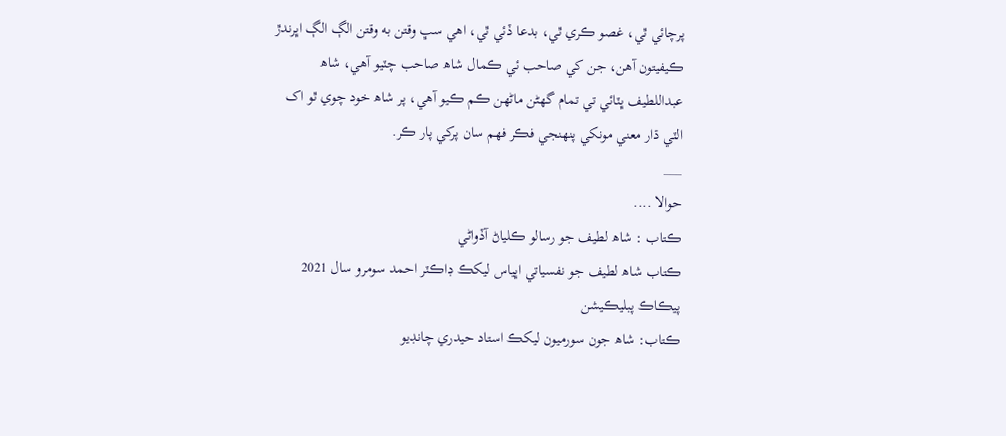پرچائي ٿي، غصو ڪري ٿي، بدعا ڏئي ٿي، اھي سڀ وقتن به وقتن الڳ الڳ اڀرندڙ ڪيفيتون آھن، جن کي صاحب ئي ڪمال شاھ صاحب چٽيو آھي، شاھ عبداللطيف ڀٽائي تي تمام گھڻن ماڻھن ڪم ڪيو آھي، پر شاھ خود چوي ٿو اک الٽي ڌار معني مونکي پنھنجي فڪر فھم سان پرکي پار ڪر.
___
حوالا ....
ڪتاب : شاھ لطيف جو رسالو ڪلياڻ آڏواڻي
ڪتاب شاھ لطيف جو نفسياتي اڀياس ليکڪ ڊاڪٽر احمد سومرو سال 2021 پيڪاڪ پبليڪيشن
ڪتاب: شاھ جون سورميون ليکڪ استاد حيدري چانڊيو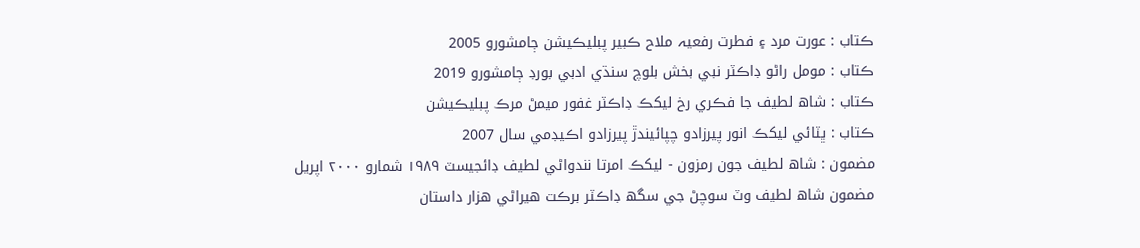ڪتاب : عورت مرد ۽ فطرت رفعيہ ملاح ڪبير پبليڪيشن ڄامشورو 2005
ڪتاب : مومل راڻو ڊاڪٽر نبي بخش بلوچ سنڌي ادبي بورڊ ڄامشورو 2019
ڪتاب : شاھ لطيف جا فڪري رخ ليکڪ ڊاڪٽر غفور ميمڻ مرڪ پبليڪيشن
ڪتاب : ڀٽائي ليکڪ انور پيرزادو چپائيندڙ پيرزادو اڪيڊمي سال 2007
مضمون : شاھ لطيف جون رمزون - ليکڪ امرتا نندواڻي لطيف ڊائجيسٽ ۱۹۸۹ شمارو ۲۰۰۰ اپريل
مضمون شاھ لطيف وٽ سوچڻ جي سگھ ڊاڪٽر برڪت ھيراڻي ھزار داستان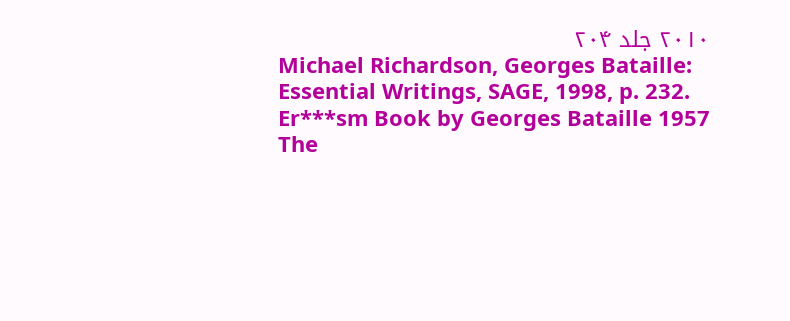۲۰۱۰ جلد ۲۰۴
Michael Richardson, Georges Bataille: Essential Writings, SAGE, 1998, p. 232.
Er***sm Book by Georges Bataille 1957
The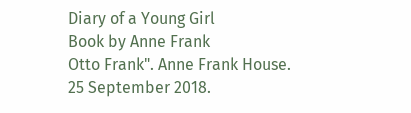Diary of a Young Girl
Book by Anne Frank
Otto Frank". Anne Frank House. 25 September 2018.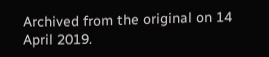Archived from the original on 14 April 2019.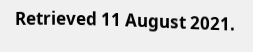Retrieved 11 August 2021.